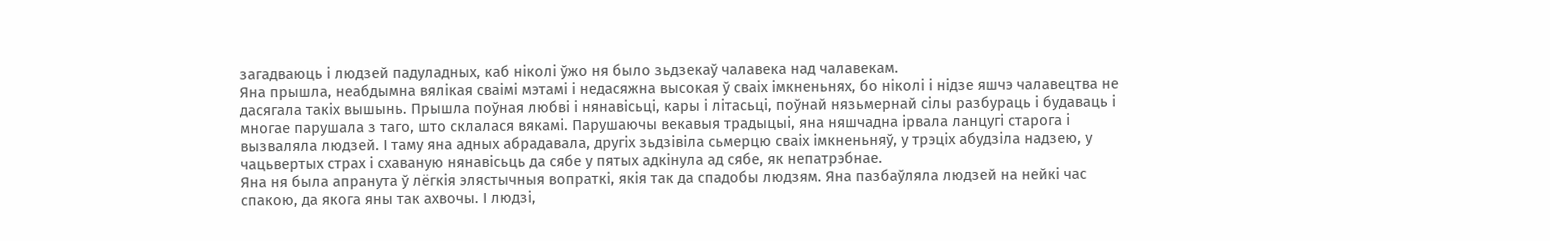загадваюць і людзей падуладных, каб ніколі ўжо ня было зьдзекаў чалавека над чалавекам.
Яна прышла, неабдымна вялікая сваімі мэтамі і недасяжна высокая ў сваіх імкненьнях, бо ніколі і нідзе яшчэ чалавецтва не дасягала такіх вышынь. Прышла поўная любві і нянавісьці, кары і літасьці, поўнай нязьмернай сілы разбураць і будаваць і многае парушала з таго, што склалася вякамі. Парушаючы векавыя традыцыі, яна няшчадна ірвала ланцугі старога і вызваляла людзей. І таму яна адных абрадавала, другіх зьдзівіла сьмерцю сваіх імкненьняў, у трэціх абудзіла надзею, у чацьвертых страх і схаваную нянавісьць да сябе у пятых адкінула ад сябе, як непатрэбнае.
Яна ня была апранута ў лёгкія элястычныя вопраткі, якія так да спадобы людзям. Яна пазбаўляла людзей на нейкі час спакою, да якога яны так ахвочы. І людзі,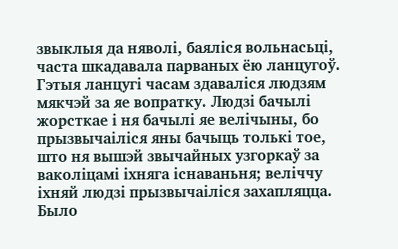звыклыя да няволі, баяліся вольнасьці, часта шкадавала парваных ёю ланцугоў. Гэтыя ланцугі часам здаваліся людзям мякчэй за яе вопратку. Людзі бачылі жорсткае і ня бачылі яе велічыны, бо прызвычаіліся яны бачыць толькі тое, што ня вышэй звычайных узгоркаў за ваколіцамі іхняга існаваньня; веліччу іхняй людзі прызвычаіліся захапляцца. Было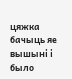цяжка бачыць яе вышыні і было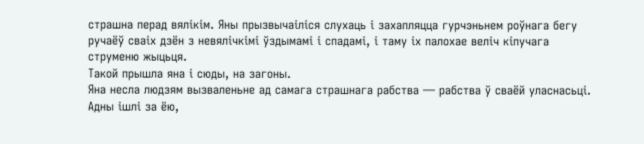страшна перад вялікім. Яны прызвычаіліся слухаць і захапляцца гурчэньнем роўнага бегу ручаёў сваіх дзён з невялічкімі ўздымамі і спадамі, і таму іх палохае веліч кіпучага струменю жыцьця.
Такой прышла яна і сюды, на загоны.
Яна несла людзям вызваленьне ад самага страшнага рабства — рабства ў сваёй уласнасьці. Адны ішлі за ёю,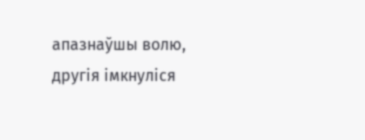апазнаўшы волю, другія імкнуліся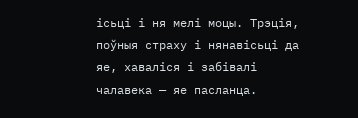ісьці і ня мелі моцы. Трэція, поўныя страху і нянавісьці да яе, хаваліся і забівалі чалавека — яе пасланца.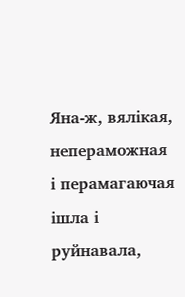Яна-ж, вялікая, непераможная і перамагаючая ішла і руйнавала,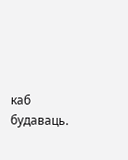каб будаваць.